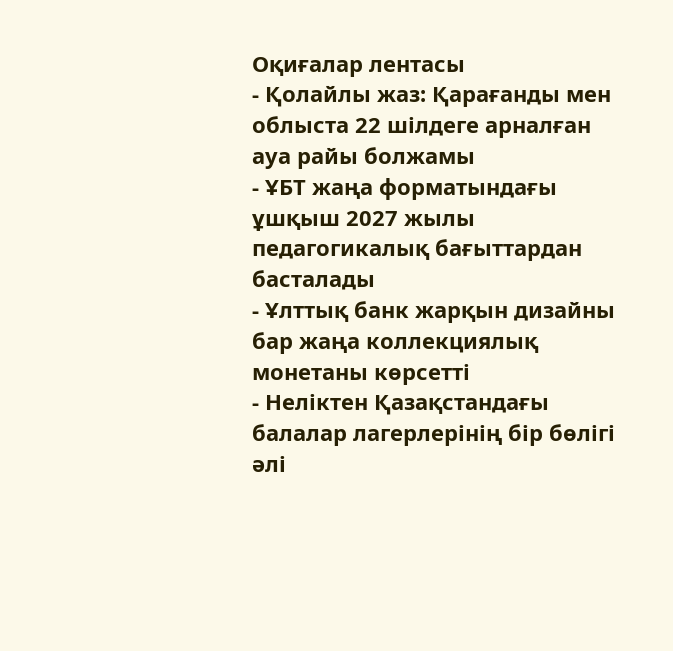Оқиғалар лентасы
- Қолайлы жаз: Қарағанды мен облыста 22 шілдеге арналған ауа райы болжамы
- ҰБТ жаңа форматындағы ұшқыш 2027 жылы педагогикалық бағыттардан басталады
- Ұлттық банк жарқын дизайны бар жаңа коллекциялық монетаны көрсетті
- Неліктен Қазақстандағы балалар лагерлерінің бір бөлігі әлі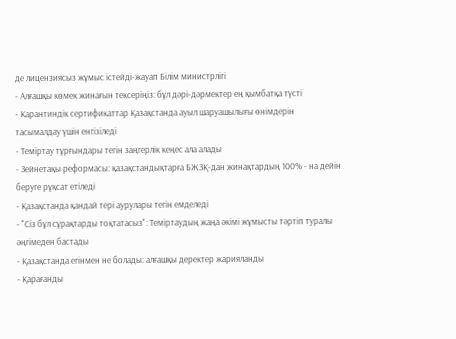де лицензиясыз жұмыс істейді-жауап Білім министрлігі
- Алғашқы көмек жинағын тексеріңіз: бұл дәрі-дәрмектер ең қымбатқа түсті
- Карантиндік сертификаттар Қазақстанда ауыл шаруашылығы өнімдерін тасымалдау үшін енгізіледі
- Теміртау тұрғындары тегін заңгерлік кеңес ала алады
- Зейнетақы реформасы: қазақстандықтарға БЖЗҚ-дан жинақтардың 100% - на дейін беруге рұқсат етіледі
- Қазақстанда қандай тері аурулары тегін емделеді
- "Сіз бұл сұрақтарды тоқтатасыз": Теміртаудың жаңа әкімі жұмысты тәртіп туралы әңгімеден бастады
- Қазақстанда егінмен не болады: алғашқы деректер жарияланды
- Қарағанды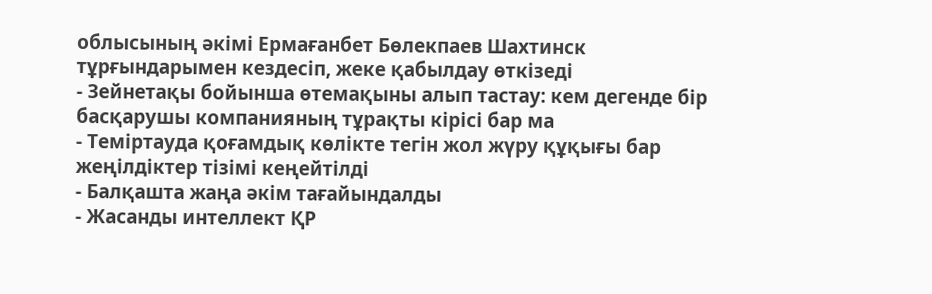облысының әкімі Ермағанбет Бөлекпаев Шахтинск тұрғындарымен кездесіп, жеке қабылдау өткізеді
- Зейнетақы бойынша өтемақыны алып тастау: кем дегенде бір басқарушы компанияның тұрақты кірісі бар ма
- Теміртауда қоғамдық көлікте тегін жол жүру құқығы бар жеңілдіктер тізімі кеңейтілді
- Балқашта жаңа әкім тағайындалды
- Жасанды интеллект ҚР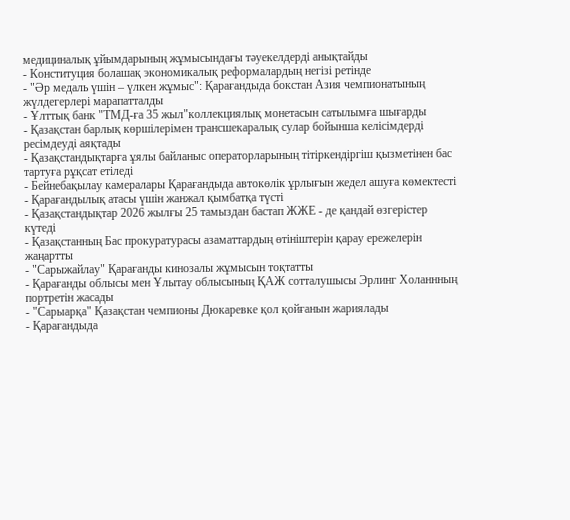медициналық ұйымдарының жұмысындағы тәуекелдерді анықтайды
- Конституция болашақ экономикалық реформалардың негізі ретінде
- "Әр медаль үшін – үлкен жұмыс": Қарағандыда бокстан Азия чемпионатының жүлдегерлері марапатталды
- Ұлттық банк "ТМД-ға 35 жыл"коллекциялық монетасын сатылымға шығарды
- Қазақстан барлық көршілерімен трансшекаралық сулар бойынша келісімдерді ресімдеуді аяқтады
- Қазақстандықтарға ұялы байланыс операторларының тітіркендіргіш қызметінен бас тартуға рұқсат етіледі
- Бейнебақылау камералары Қарағандыда автокөлік ұрлығын жедел ашуға көмектесті
- Қарағандылық атасы үшін жанжал қымбатқа түсті
- Қазақстандықтар 2026 жылғы 25 тамыздан бастап ЖЖЕ - де қандай өзгерістер күтеді
- Қазақстанның Бас прокуратурасы азаматтардың өтініштерін қарау ережелерін жаңартты
- "Сарыжайлау" Қарағанды кинозалы жұмысын тоқтатты
- Қарағанды облысы мен Ұлытау облысының ҚАЖ сотталушысы Эрлинг Холаннның портретін жасады
- "Сарыарқа" Қазақстан чемпионы Дюкаревке қол қойғанын жариялады
- Қарағандыда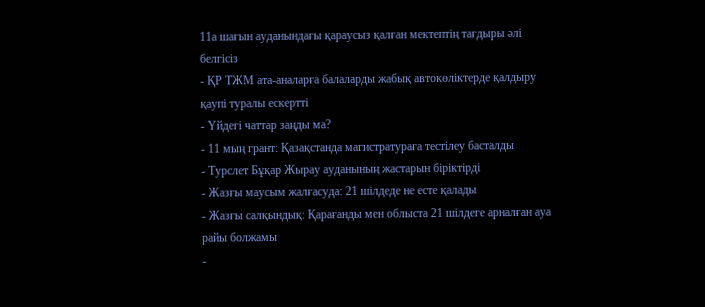11а шағын ауданындағы қараусыз қалған мектептің тағдыры әлі белгісіз
- ҚР ТЖМ ата-аналарға балаларды жабық автокөліктерде қалдыру қаупі туралы ескертті
- Үйдегі чаттар заңды ма?
- 11 мың грант: Қазақстанда магистратураға тестілеу басталды
- Турслет Бұқар Жырау ауданының жастарын біріктірді
- Жазғы маусым жалғасуда: 21 шілдеде не есте қалады
- Жазғы салқындық: Қарағанды мен облыста 21 шілдеге арналған ауа райы болжамы
-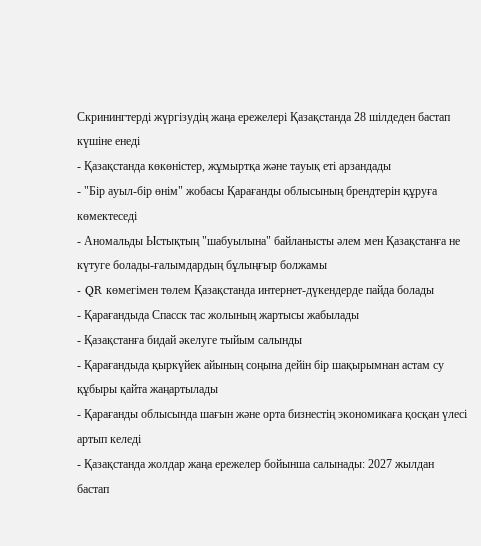Скринингтерді жүргізудің жаңа ережелері Қазақстанда 28 шілдеден бастап күшіне енеді
- Қазақстанда көкөністер, жұмыртқа және тауық еті арзандады
- "Бір ауыл-бір өнім" жобасы Қарағанды облысының брендтерін құруға көмектеседі
- Аномальды Ыстықтың "шабуылына" байланысты әлем мен Қазақстанға не күтуге болады-ғалымдардың бұлыңғыр болжамы
- QR көмегімен төлем Қазақстанда интернет-дүкендерде пайда болады
- Қарағандыда Спасск тас жолының жартысы жабылады
- Қазақстанға бидай әкелуге тыйым салынды
- Қарағандыда қыркүйек айының соңына дейін бір шақырымнан астам су құбыры қайта жаңартылады
- Қарағанды облысында шағын және орта бизнестің экономикаға қосқан үлесі артып келеді
- Қазақстанда жолдар жаңа ережелер бойынша салынады: 2027 жылдан бастап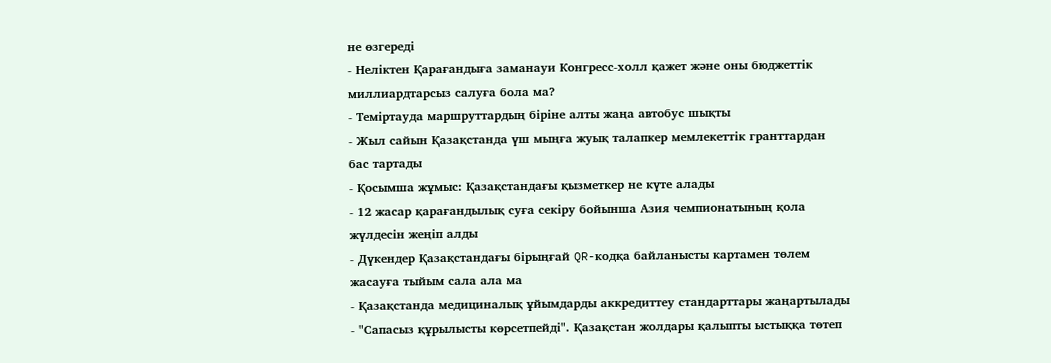не өзгереді
- Неліктен Қарағандыға заманауи Конгресс-холл қажет және оны бюджеттік миллиардтарсыз салуға бола ма?
- Теміртауда маршруттардың біріне алты жаңа автобус шықты
- Жыл сайын Қазақстанда үш мыңға жуық талапкер мемлекеттік гранттардан бас тартады
- Қосымша жұмыс: Қазақстандағы қызметкер не күте алады
- 12 жасар қарағандылық суға секіру бойынша Азия чемпионатының қола жүлдесін жеңіп алды
- Дүкендер Қазақстандағы бірыңғай QR-кодқа байланысты картамен төлем жасауға тыйым сала ала ма
- Қазақстанда медициналық ұйымдарды аккредиттеу стандарттары жаңартылады
- "Сапасыз құрылысты көрсетпейді". Қазақстан жолдары қалыпты ыстыққа төтеп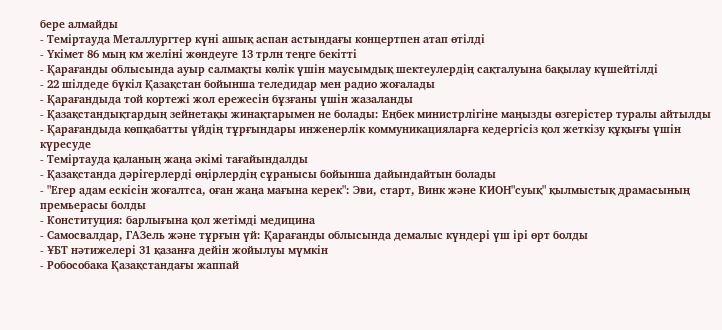бере алмайды
- Теміртауда Металлургтер күні ашық аспан астындағы концертпен атап өтілді
- Үкімет 86 мың км желіні жөндеуге 13 трлн теңге бекітті
- Қарағанды облысында ауыр салмақты көлік үшін маусымдық шектеулердің сақталуына бақылау күшейтілді
- 22 шілдеде бүкіл Қазақстан бойынша теледидар мен радио жоғалады
- Қарағандыда той кортежі жол ережесін бұзғаны үшін жазаланды
- Қазақстандықтардың зейнетақы жинақтарымен не болады: Еңбек министрлігіне маңызды өзгерістер туралы айтылды
- Қарағандыда көпқабатты үйдің тұрғындары инженерлік коммуникацияларға кедергісіз қол жеткізу құқығы үшін күресуде
- Теміртауда қаланың жаңа әкімі тағайындалды
- Қазақстанда дәрігерлерді өңірлердің сұранысы бойынша дайындайтын болады
- "Егер адам ескісін жоғалтса, оған жаңа мағына керек": Эви, старт, Винк және КИОН"суық" қылмыстық драмасының премьерасы болды
- Конституция: барлығына қол жетімді медицина
- Самосвалдар, ГАЗель және тұрғын үй: Қарағанды облысында демалыс күндері үш ірі өрт болды
- ҰБТ нәтижелері 31 қазанға дейін жойылуы мүмкін
- Робособака Қазақстандағы жаппай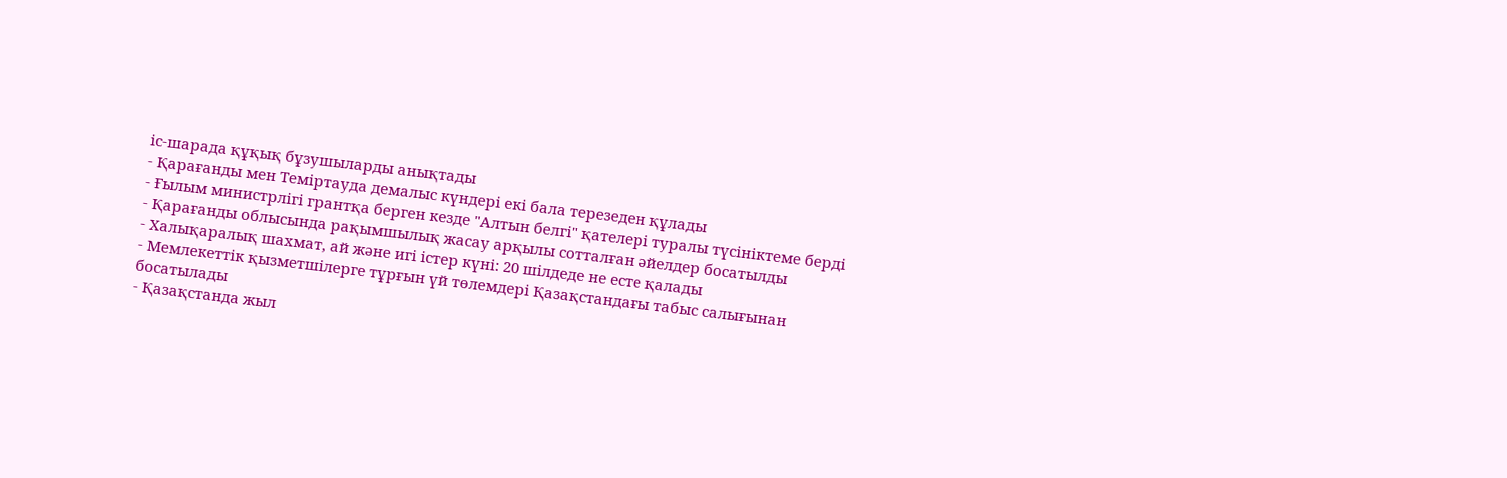іс-шарада құқық бұзушыларды анықтады
- Қарағанды мен Теміртауда демалыс күндері екі бала терезеден құлады
- Ғылым министрлігі грантқа берген кезде "Алтын белгі" қателері туралы түсініктеме берді
- Қарағанды облысында рақымшылық жасау арқылы сотталған әйелдер босатылды
- Халықаралық шахмат, ай және игі істер күні: 20 шілдеде не есте қалады
- Мемлекеттік қызметшілерге тұрғын үй төлемдері Қазақстандағы табыс салығынан босатылады
- Қазақстанда жыл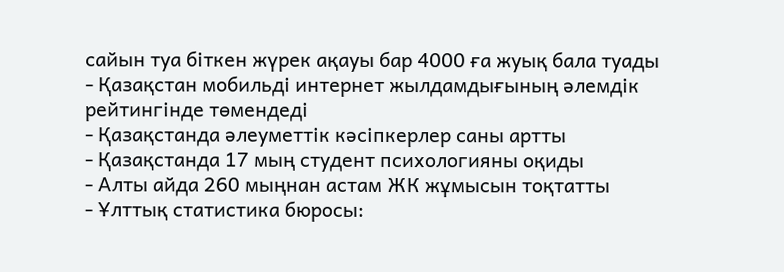сайын туа біткен жүрек ақауы бар 4000 ға жуық бала туады
- Қазақстан мобильді интернет жылдамдығының әлемдік рейтингінде төмендеді
- Қазақстанда әлеуметтік кәсіпкерлер саны артты
- Қазақстанда 17 мың студент психологияны оқиды
- Алты айда 260 мыңнан астам ЖК жұмысын тоқтатты
- Ұлттық статистика бюросы: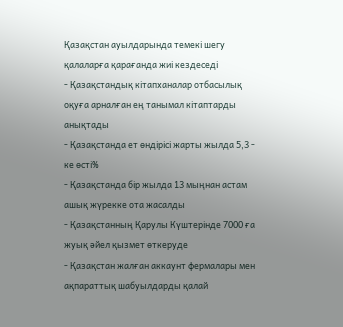Қазақстан ауылдарында темекі шегу қалаларға қарағанда жиі кездеседі
- Қазақстандық кітапханалар отбасылық оқуға арналған ең танымал кітаптарды анықтады
- Қазақстанда ет өндірісі жарты жылда 5,3 - ке өсті%
- Қазақстанда бір жылда 13 мыңнан астам ашық жүрекке ота жасалды
- Қазақстанның Қарулы Күштерінде 7000 ға жуық әйел қызмет өткеруде
- Қазақстан жалған аккаунт фермалары мен ақпараттық шабуылдарды қалай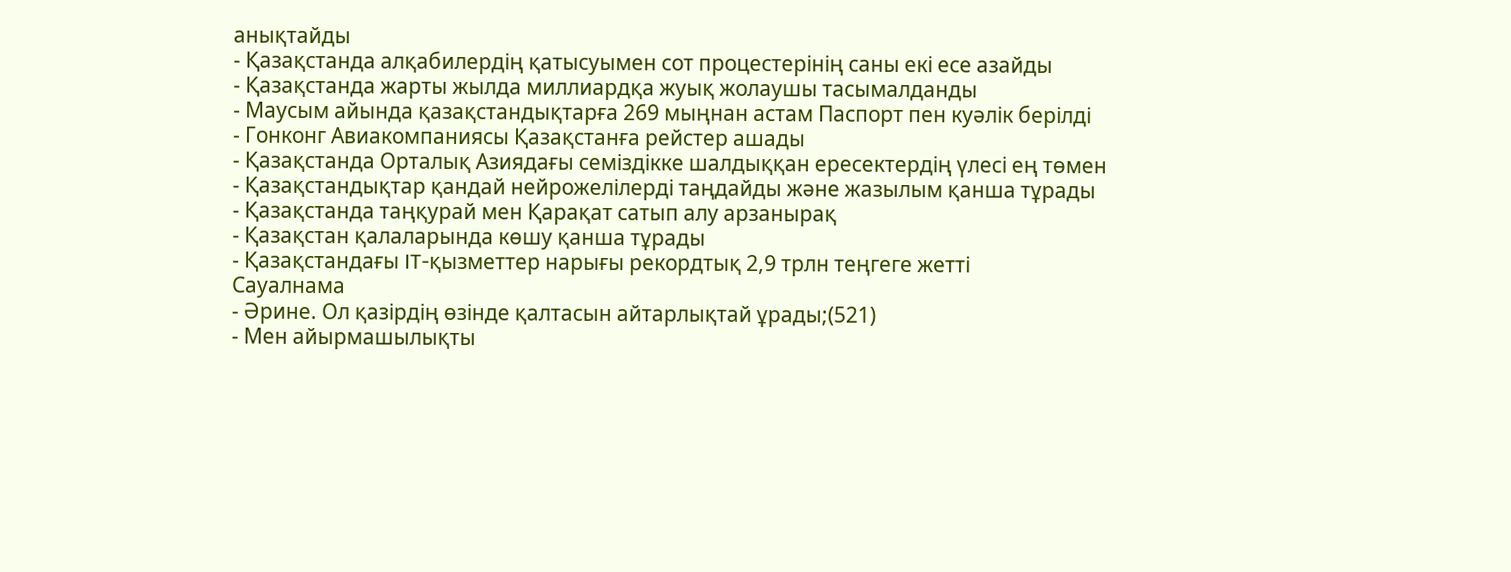анықтайды
- Қазақстанда алқабилердің қатысуымен сот процестерінің саны екі есе азайды
- Қазақстанда жарты жылда миллиардқа жуық жолаушы тасымалданды
- Маусым айында қазақстандықтарға 269 мыңнан астам Паспорт пен куәлік берілді
- Гонконг Авиакомпаниясы Қазақстанға рейстер ашады
- Қазақстанда Орталық Азиядағы семіздікке шалдыққан ересектердің үлесі ең төмен
- Қазақстандықтар қандай нейрожелілерді таңдайды және жазылым қанша тұрады
- Қазақстанда таңқурай мен Қарақат сатып алу арзанырақ
- Қазақстан қалаларында көшу қанша тұрады
- Қазақстандағы IT-қызметтер нарығы рекордтық 2,9 трлн теңгеге жетті
Сауалнама
- Әрине. Ол қазірдің өзінде қалтасын айтарлықтай ұрады;(521)
- Мен айырмашылықты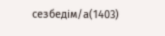сезбедім/а(1403)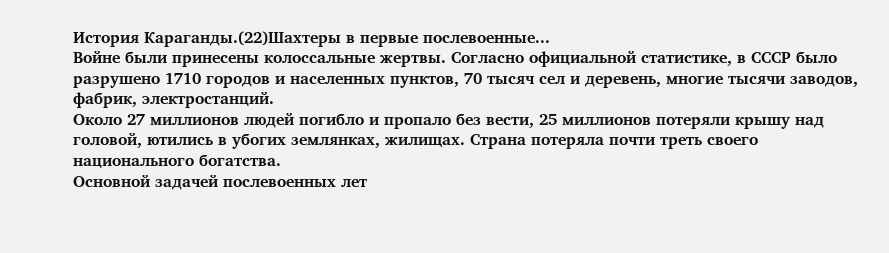История Караганды.(22)Шахтеры в первые послевоенные...
Войне были принесены колоссальные жертвы. Согласно официальной статистике, в СССР было разрушено 1710 городов и населенных пунктов, 70 тысяч сел и деревень, многие тысячи заводов, фабрик, электростанций.
Около 27 миллионов людей погибло и пропало без вести, 25 миллионов потеряли крышу над головой, ютились в убогих землянках, жилищах. Страна потеряла почти треть своего национального богатства.
Основной задачей послевоенных лет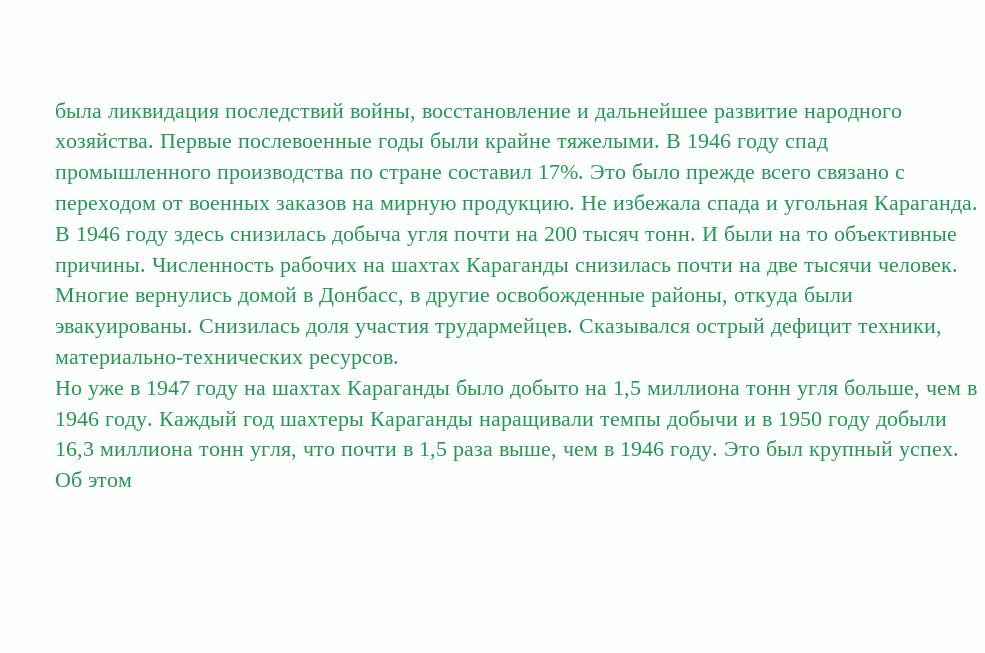была ликвидация последствий войны, восстановление и дальнейшее развитие народного хозяйства. Первые послевоенные годы были крайне тяжелыми. В 1946 году спад промышленного производства по стране составил 17%. Это было прежде всего связано с переходом от военных заказов на мирную продукцию. Не избежала спада и угольная Караганда. В 1946 году здесь снизилась добыча угля почти на 200 тысяч тонн. И были на то объективные причины. Численность рабочих на шахтах Караганды снизилась почти на две тысячи человек. Многие вернулись домой в Донбасс, в другие освобожденные районы, откуда были эвакуированы. Снизилась доля участия трудармейцев. Сказывался острый дефицит техники, материально-технических ресурсов.
Но уже в 1947 году на шахтах Караганды было добыто на 1,5 миллиона тонн угля больше, чем в 1946 году. Каждый год шахтеры Караганды наращивали темпы добычи и в 1950 году добыли 16,3 миллиона тонн угля, что почти в 1,5 раза выше, чем в 1946 году. Это был крупный успех. Об этом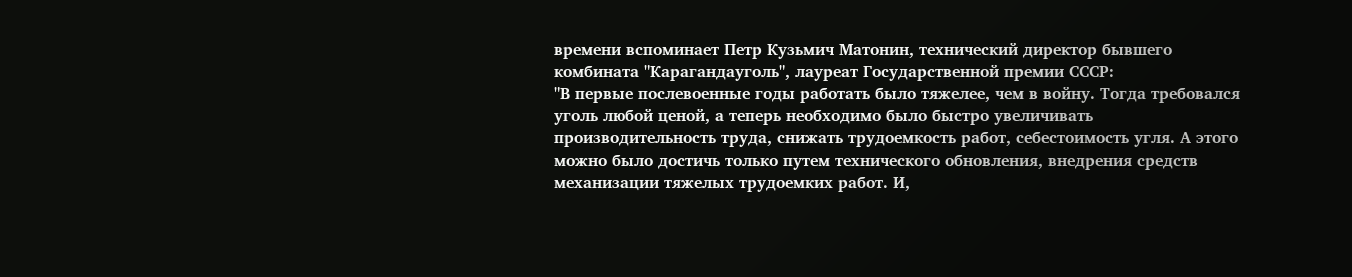времени вспоминает Петр Кузьмич Матонин, технический директор бывшего комбината "Карагандауголь", лауреат Государственной премии СССР:
"В первые послевоенные годы работать было тяжелее, чем в войну. Тогда требовался уголь любой ценой, а теперь необходимо было быстро увеличивать производительность труда, снижать трудоемкость работ, себестоимость угля. А этого можно было достичь только путем технического обновления, внедрения средств механизации тяжелых трудоемких работ. И,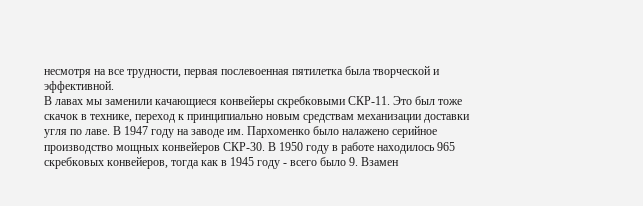несмотря на все трудности, первая послевоенная пятилетка была творческой и эффективной.
В лавах мы заменили качающиеся конвейеры скребковыми СКР-11. Это был тоже скачок в технике, переход к принципиально новым средствам механизации доставки угля по лаве. В 1947 году на заводе им. Пархоменко было налажено серийное производство мощных конвейеров СКР-30. В 1950 году в работе находилось 965 скребковых конвейеров, тогда как в 1945 году - всего было 9. Взамен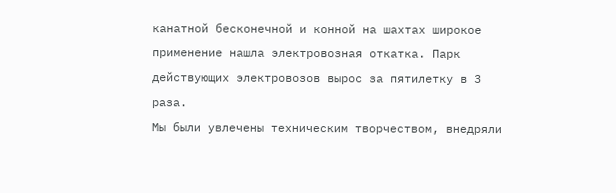канатной бесконечной и конной на шахтах широкое применение нашла электровозная откатка. Парк действующих электровозов вырос за пятилетку в 3 раза.
Мы были увлечены техническим творчеством, внедряли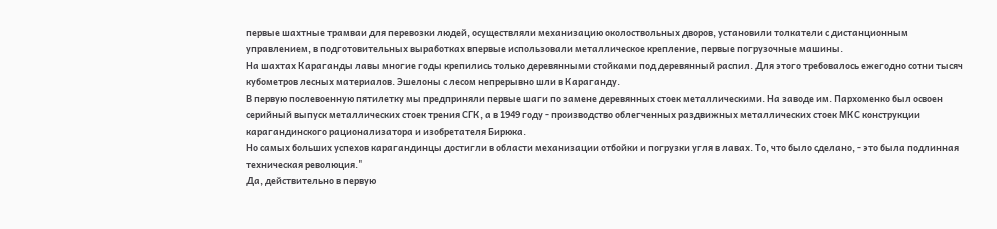первые шахтные трамваи для перевозки людей, осуществляли механизацию околоствольных дворов, установили толкатели с дистанционным управлением, в подготовительных выработках впервые использовали металлическое крепление, первые погрузочные машины.
На шахтах Караганды лавы многие годы крепились только деревянными стойками под деревянный распил. Для этого требовалось ежегодно сотни тысяч кубометров лесных материалов. Эшелоны с лесом непрерывно шли в Караганду.
В первую послевоенную пятилетку мы предприняли первые шаги по замене деревянных стоек металлическими. На заводе им. Пархоменко был освоен серийный выпуск металлических стоек трения СГК, а в 1949 году - производство облегченных раздвижных металлических стоек МКС конструкции карагандинского рационализатора и изобретателя Бирюка.
Но самых больших успехов карагандинцы достигли в области механизации отбойки и погрузки угля в лавах. То, что было сделано, - это была подлинная техническая революция."
Да, действительно в первую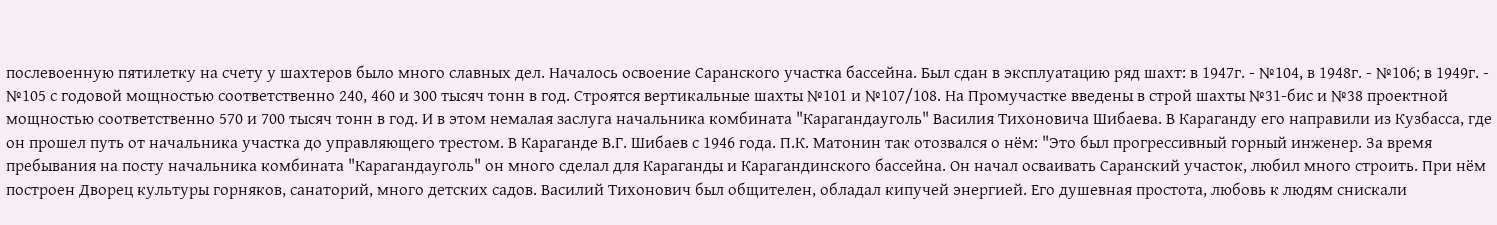послевоенную пятилетку на счету у шахтеров было много славных дел. Началось освоение Саранского участка бассейна. Был сдан в эксплуатацию ряд шахт: в 1947г. - №104, в 1948г. - №106; в 1949г. - №105 с годовой мощностью соответственно 240, 460 и 300 тысяч тонн в год. Строятся вертикальные шахты №101 и №107/108. На Промучастке введены в строй шахты №31-бис и №38 проектной мощностью соответственно 570 и 700 тысяч тонн в год. И в этом немалая заслуга начальника комбината "Карагандауголь" Василия Тихоновича Шибаева. В Караганду его направили из Кузбасса, где он прошел путь от начальника участка до управляющего трестом. В Караганде В.Г. Шибаев с 1946 года. П.К. Матонин так отозвался о нём: "Это был прогрессивный горный инженер. За время пребывания на посту начальника комбината "Карагандауголь" он много сделал для Караганды и Карагандинского бассейна. Он начал осваивать Саранский участок, любил много строить. При нём построен Дворец культуры горняков, санаторий, много детских садов. Василий Тихонович был общителен, обладал кипучей энергией. Его душевная простота, любовь к людям снискали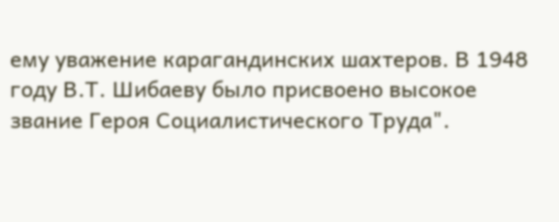ему уважение карагандинских шахтеров. В 1948 году В.Т. Шибаеву было присвоено высокое звание Героя Социалистического Труда".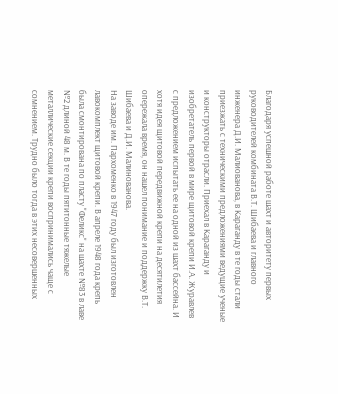Благодаря успешной работе шахт и авторитету первых руководителей комбината В.Т. Шибаева и главного инженера Д.И. Малиованова, в Караганду в те годы стали приезжать с техническими предложениями ведущие ученые и конструкторы отрасли. Приехал в Караганду и изобретатель первой в мире щитовой крепи И.А. Журавлев с предложением испытать ее на одной из шахт бассейна. И хотя идея щитовой передвижной крепи на десятилетия опережала время, он нашел понимание и поддержку В.Т. Шибаева и Д.И. Малинованова.
На заводе им. Пархоменко в 1947 году был изготовлен лавокомплект щитовой крепи. В апреле 1948 года крепь была смонтирована по пласту "Феликс" на шахте №83 в лаве №2 длиной 48 м. В те годы пятитонные тяжелые металлические секции крепи воспринимались чаще с сомнением. Трудно было тогда в этих несовершенных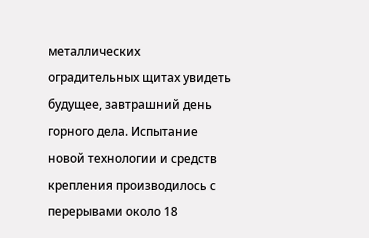металлических оградительных щитах увидеть будущее, завтрашний день горного дела. Испытание новой технологии и средств крепления производилось с перерывами около 18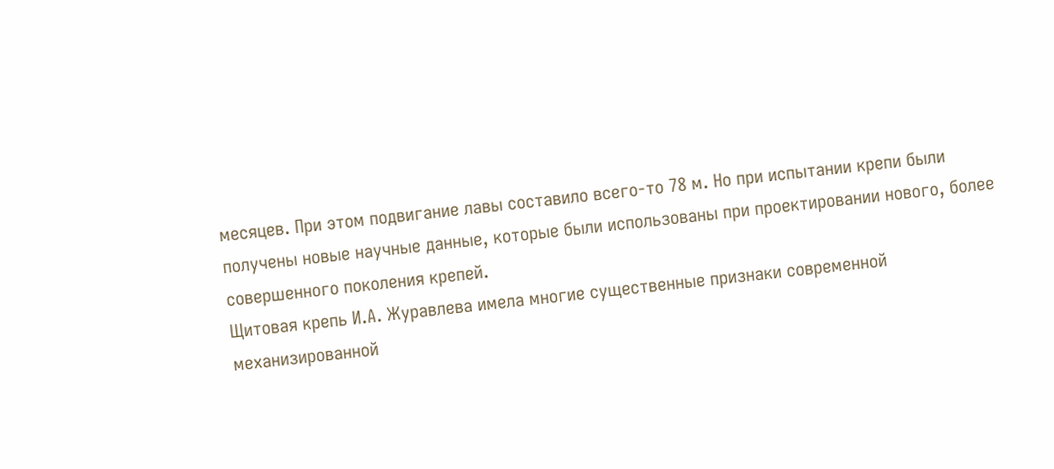месяцев. При этом подвигание лавы составило всего-то 78 м. Но при испытании крепи были получены новые научные данные, которые были использованы при проектировании нового, более совершенного поколения крепей.
Щитовая крепь И.А. Журавлева имела многие существенные признаки современной механизированной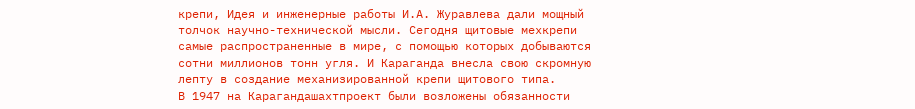крепи, Идея и инженерные работы И.А. Журавлева дали мощный толчок научно-технической мысли. Сегодня щитовые мехкрепи самые распространенные в мире, с помощью которых добываются сотни миллионов тонн угля. И Караганда внесла свою скромную лепту в создание механизированной крепи щитового типа.
В 1947 на Карагандашахтпроект были возложены обязанности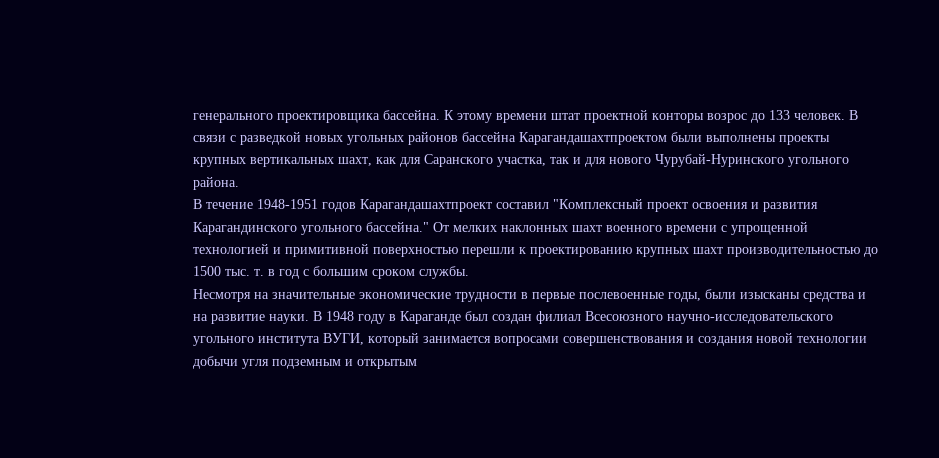генерального проектировщика бассейна. К этому времени штат проектной конторы возрос до 133 человек. В связи с разведкой новых угольных районов бассейна Карагандашахтпроектом были выполнены проекты крупных вертикальных шахт, как для Саранского участка, так и для нового Чурубай-Нуринского угольного района.
В течение 1948-1951 годов Карагандашахтпроект составил "Комплексный проект освоения и развития Карагандинского угольного бассейна." От мелких наклонных шахт военного времени с упрощенной технологией и примитивной поверхностью перешли к проектированию крупных шахт производительностью до 1500 тыс. т. в год с большим сроком службы.
Несмотря на значительные экономические трудности в первые послевоенные годы, были изысканы средства и на развитие науки. В 1948 году в Караганде был создан филиал Всесоюзного научно-исследовательского угольного института ВУГИ, который занимается вопросами совершенствования и создания новой технологии добычи угля подземным и открытым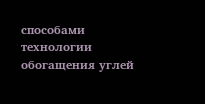способами технологии обогащения углей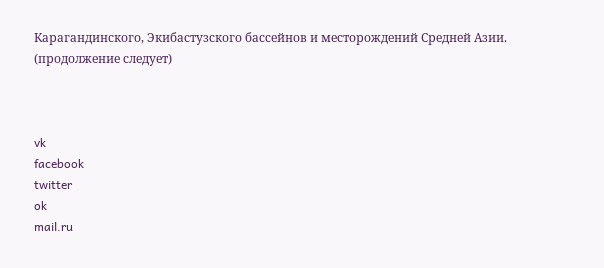Карагандинского, Экибастузского бассейнов и месторождений Средней Азии.
(продолжение следует)



vk
facebook
twitter
ok
mail.ru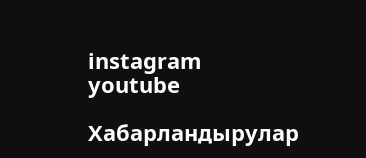instagram
youtube

Хабарландырулар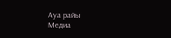Ауа райы
Медиа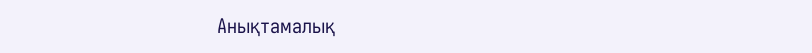Анықтамалық